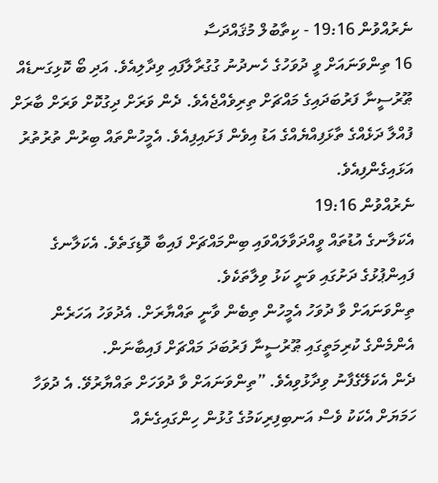ނެރުއްވުން 19:16 - ކިތާބުލް މުޤައްދަސާ
16 ތިންވަނައަށް ވީ ދުވަހުގެ ހެނދުނު ގުގުރާލާފައި ވިދާލިއެވެ. އަދި ބޯ ކޮޅިގަނޑެއް ޠޫރުސީނާ ފަރުބަދައިގެ މައްޗަށް ތިރިވެއްޖެއެވެ. ދެން ވަރަށް ދިގުކޮށް ވަރަށް ބާރަށް ފުއްލާ ދަޅެއްގެ ތާޅަފިއްޔެއްގެ އަޑު އިވެން ފަށައިފިއެވެ. އެމީހުންތައް ބިރުން ތުރުތުރު އަޅައިގެންފިއެވެ.
ނެރުއްވުން 19:16
އެކަލާނގެ އުޑުތައް ވީއްދަވާލައްވައި ބިންމައްޗަށް ފައިބާ ވޮޑިގަތެވެ. އެކަލާނގެ ފައިންޕުޅުގެ ދަށުގައި ވަނީ ކަޅު ވިލާތަކެވެ.
ތިންވަނައަށް ވާ ދުވަހު އެމީހުން ތިބެން ވާނީ ތައްޔާރަށް. އެދުވަހު އަހަރެން އެންމެންގެ ކުރިމަތީގައި ޠޫރުސީނާ ފަރުބަދަ މައްޗަށް ފައިބާނަން.
ދެން އެކަލޭގެފާނު ވިދާޅުވިއެވެ. ”ތިންވަނައަށް ވާ ދުވަހަށް ތައްޔާރުވޭ. އެ ދުވަހާ ހަމަޔަށް އެކަކު ވެސް އަނބިފިރިކަމުގެ ގުޅުން ހިންގައިގެނެއް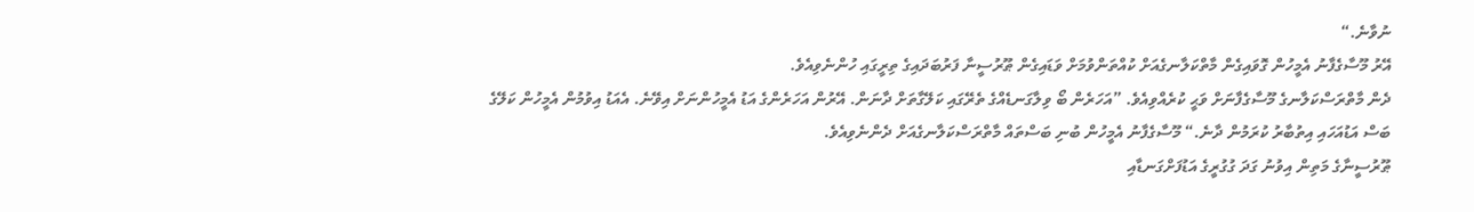ނުވާނެ.“
އޭރު މޫސާގެފާނު އެމީހުން ގޮވައިގެން މާތްކަލާނގެއަށް ކުއްތަންވުމަށް ވަޑައިގެން ޠޫރުސީނާ ފަރުބަދައިގެ ތިރީގައި ހުންނެވިއެވެ.
ދެން މާތްރަސްކަލާނގެ މޫސާގެފާނަށް ވަޙީ ކުރެއްވިއެވެ. ”އަހަރެން ބޯ ވިލާގަނޑެއްގެ ތެރޭގައި ކަލޭގާތަށް ދާނަން. އޭރުން އަހަރެންގެ އަޑު އެމީހުންނަށް އިވޭނެ. އެއަޑު އިވުމުން އެމީހުން ކަލޭގެ ބަސް އަޑުއަހައި އިތުބާރު ކުރަމުން ދާނެ.“ މޫސާގެފާނު އެމީހުން ބުނި ބަސްތައް މާތްރަސްކަލާނގެއަށް ދެންނެވިއެވެ.
ޠޫރުސީނާގެ މަތިން އިވުނު ގަދަ ގުގުރީގެ އަޑުފަށްގަނޑާއި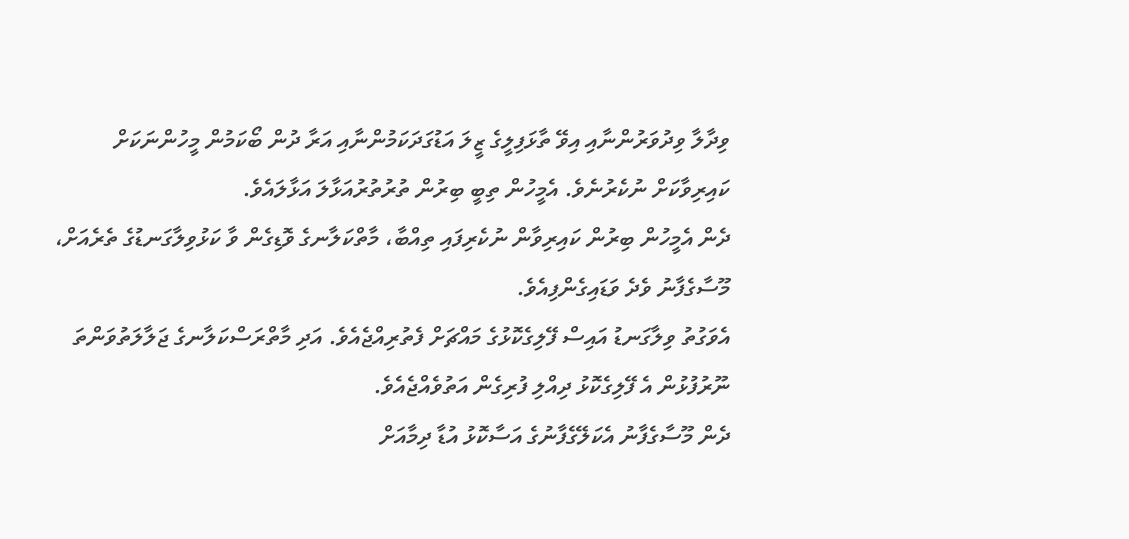ވިދާލާ ވިދުވަރުންނާއި އިވޭ ތާޅަފިލީގެ ޒީލަ އަޑުގަދަކަމުންނާއި އަރާ ދުން ބޯކަމުން މީހުންނަކަށް ކައިރިވާކަށް ނުކެރުނެވެ. އެމީހުން ތިބީ ބިރުން ތުރުތުރުއަޅާލަ އަޅާލައެވެ.
ދެން އެމީހުން ބިރުން ކައިރިވާން ނުކެރިފައި ތިއްބާ، މާތްކަލާނގެ ވޮޑިގެން ވާ ކަޅުވިލާގަނޑުގެ ތެރެއަށް، މޫސާގެފާނު ވެދެ ވަޑައިގެންފިއެވެ.
އެވަގުތު ވިލާގަނޑު އައިސް ފޭލިގެކޮޅުގެ މައްޗަށް ފެތުރިއްޖެއެވެ. އަދި މާތްރަސްކަލާނގެ ޖަލާލަތުވަންތަ ނޫރުފުޅުން އެ ފޭލިގެކޮޅު ދިއްލި ފުރިގެން އަތުވެއްޖެއެވެ.
ދެން މޫސާގެފާނު އެކަލޭގެފާނުގެ އަސާކޮޅު އުޑާ ދިމާއަށް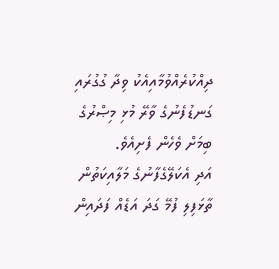ދިއްކުރެއްވުމާއިއެކު ވިދާ ގުގުރައި ގަނޑުފެނުގެ ވާރޭ މުޅި މިޞްރުގެ ބިމަށް ވެހެން ފެށިއެވެ.
އަދި އެކަލޭގެފާނުގެ މަލާއިކަތުން ތާޅަފިލި ފުމޭ ގަދަ އަޑެއް ފަދައިން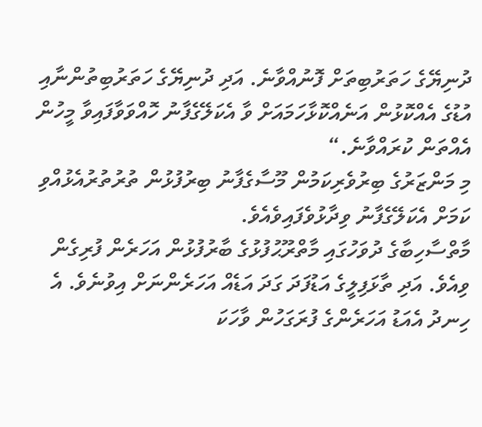ދުނިޔޭގެ ހަތަރުބިތަށް ފޮނުއްވާނެ. އަދި ދުނިޔޭގެ ހަތަރުބިތުންނާއި އުޑުގެ އެއްކޮޅުން އަނެއްކޮޅާހަމައަށް ވާ އެކަލޭގެފާނު ހޮއްވަވާފައިވާ މީހުން އެއްތަން ކުރައްވާނެ.“
މި މަންޒަރުގެ ބިރުވެރިކަމުން މޫސާގެފާނު ބިރުފުޅުން ތުރުތުރުއެޅުއްވި ކަމަށް އެކަލޭގެފާނު ވިދާޅުވެފައިވެއެވެ.
މާތްސާހިބާގެ ދުވަހުގައި މާތްރޫޙުފުޅުގެ ބާރުފުޅުން އަހަރެން ފުރިގެން ވިއެވެ. އަދި ތާޅަފިލީގެ އަޑުފަދަ ގަދަ އަޑެއް އަހަރެންނަށް އިވުނެވެ. އެ ހިނދު އެއަޑު އަހަރެންގެ ފުރަގަހުން ވާހަކަ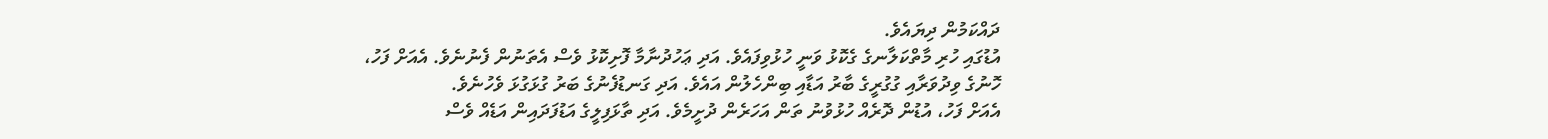ދައްކަމުން ދިޔައެވެ.
އުޑުގައި ހުރި މާތްކަލާނގެ ގެކޮޅު ވަނީ ހުޅުވިފައެވެ. އަދި ޢަހުދުނާމާ ފޮށިކޮޅު ވެސް އެތަނުން ފެނުނެވެ. އެއަށް ފަހު، ހޮނުގެ ވިދުވަރާއި ގުގުރީގެ ބާރު އަޑާއި ބިންހެލުން އައެވެ. އަދި ގަނޑުފެނުގެ ބަރު ގުޅަގުޅަ ވެހުނެވެ.
އެއަށް ފަހު، އުޑުން ދޮރެއް ހުޅުވުނު ތަން އަހަރެން ދުށީމެވެ. އަދި ތާޅަފިލީގެ އަޑުފަދައިން އަޑެއް ވެސް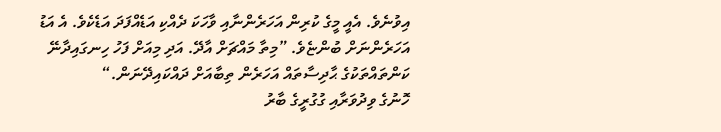އިވުނެވެ. އެއީ މީގެ ކުރިން އަހަރެންނާއި ވާހަކަ ދެއްކި އަޑެއްފަދަ އަޑެކެވެ. އެ އަޑު އަހަރެންނަށް ބުންޏެވެ. ”މިތާ މައްޗަށް އާދޭ. އަދި މިއަށް ފަހު ހިނގައިދާނޭ ކަންތައްތަކުގެ ޙާދިސާތައް އަހަރެން ތިބާއަށް ދައްކައިދޭނަން.“
ހޮނުގެ ވިދުވަރާއި ގުގުރީގެ ބާރު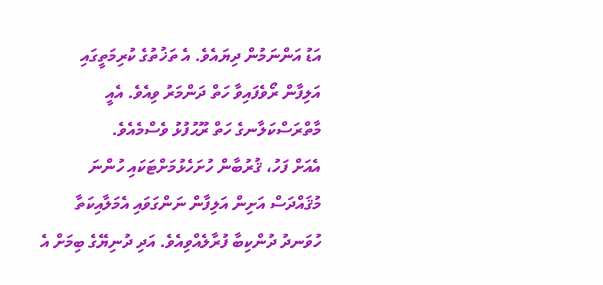އަޑު އަންނަމުން ދިޔައެވެ. އެ ތަޚުތުގެ ކުރިމަތީގައި އަލިފާން ރޯވެފައިވާ ހަތް ދަންމަރު ވިއެވެ. އެއީ މާތްރަސްކަލާނގެ ހަތް ރޫޙުފުޅު ވެސްމެއެވެ.
އެއަށް ފަހު، ޤުރުބާން ހުށަހެޅުމަށްޓަކައި ހުންނަ މުޤައްދަސް އަށިން އަލިފާން ނަންގަވައި އެމަލާއިކަތާ ހުވަނދު ދުންކިބާ ފުރާލެއްވިއެވެ. އަދި ދުނިޔޭގެ ބިމަށް އެ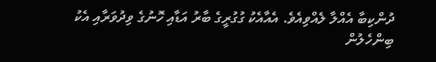ދުންކިބާ އެއްލާ ލެއްވިއެވެ. އެއާއެކު ގުގުރީގެ ބާރު އަޑާއި ހޮނުގެ ވިދުވަރާއި އެކު ބިންހެލުން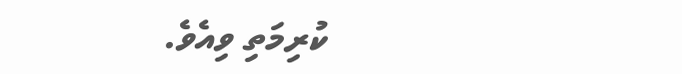ކުރިމަތި ވިއެވެ.